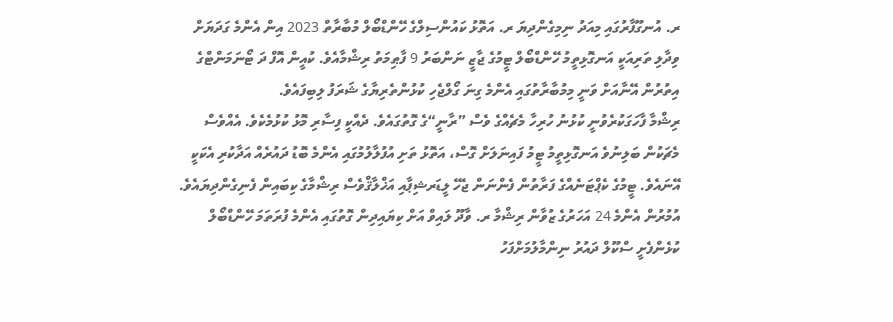ރ. އުނގޫފާރުގައި މިއަދު ނިމިގެންދިޔަ ރ. އަތޮޅު ކައުންސިލްގެ ހޭންޑްބޯލް މުބާރާތް 2023 އިން އެންމެ ގަދަޔަށް ވިދާލި ތަރިއަކީ އަނގޮޅިތީމު ހޭންޑްބޯލް ޓީމުގެ ޖާޒީ ނަންބަރު 9 ފާޠިމަތު ރިޝްމާއެވެ. ކުއީން އޮފް ދަ ޓޯނަމަންޓްގެ އިތުރުން އޭނާއަށް ވަނީ މިމުބާރާތުގައި އެންމެ ގިނަ ގޯލްޖެހި ކުޅުންތެރިޔާގެ ޝަރަފު ލިބިފައެވެ.
ރިޝްމާ ފާހަގަކުރެވުނީ ކުޅުނު ހުރިހާ މެޗެއްގެ ވެސް ”ރާނީ“ގެ ގޮތުގައެވެ. ދެއްކީ ފިސާރި މޮޅު ކުޅުމެކެވެ. އެއްވެސް މެޗަކުން ބަލިނުވެ އަނގޮޅިތީމު ޓީމު ފައިނަލަށް ގޮސް، އަތޮޅު ތަށި އުފުލާލުމުގައި އެންމެ ބޮޑު ދައުރެއް އަދާކުރި އެކަކީ އޭނައެވެ. ޓީމުގެ ކެޕްޓަނެއްގެ ފަރާތުން ފެންނަން ޖެހޭ ލީޑަރޝިޕާއި އަޚްލާޤްވެސް ރިޝްމާގެ ކިބައިން ފެނިގެންދިޔައެވެ.
އުމުރުން އެންމެ 24 އަހަރުގެ ޒުވާން ރިޝްމާ ރ. ވާދޫ ލައިވް އަށް ކިޔައިދިން ގޮތުގައި އެންމެ ފުރަތަމަ ހޭންޑްބޯލް ކުޅެންފެށީ ސްކޫލް ދައުރު ނިންމާލުމަށްފަހު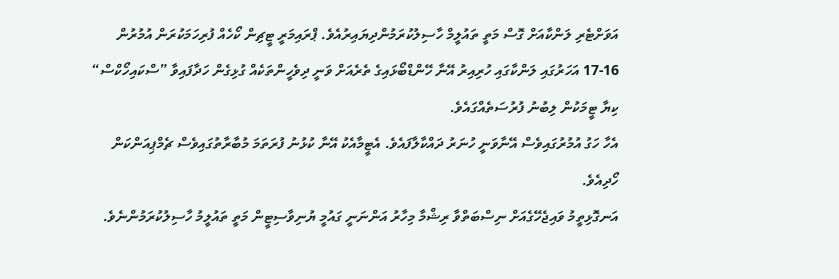އަވަށްޓެރި ލަންކާއަށް ގޮސް މަތީ ތައުލީމް ހާސިލުކުރަމުންދިޔައިރުއެވެ. ޕްރައިމަރީ ޓީޗިން ކޯހެއް ފުރިހަމަކުރަން އުމުރުން 16-17 އަހަރުގައި ލަންކާގައި ހުރިއިރު އޭނާ ހޭންޑްބޯޅައިގެ ތެރެއަށް ވަނީ ދިވެހީންތަކެއް ގުޅިގެން ހަދާފައިވާ ”ސްކައިހޯކްސް“ ކިޔާ ޓީމަކުން ލިބުނު ފުރުސަތެއްގައެވެ.
އެހާ ހަގު އުމުރުގައިވެސް އޭނާވަނީ ހުނަރު ދައްކާލާފައެވެ. އެޓީމާއެކު އޭނާ ކުޅުނު ފުރަތަމަ މުބާރާތުގައިވެސް ޗެމްޕިއަންކަން ހޯދިއެވެ.
އަނގޮޅިތީމު ވައިޖެހޭގެއަށް ނިސްބަތްވާ ރިޝްމާ މިހާރު އަންނަނީ ގައުމީ ޔުނިވާސިޓީން މަތީ ތައުލީމު ހާސިލުކުރަމުންނެވެ.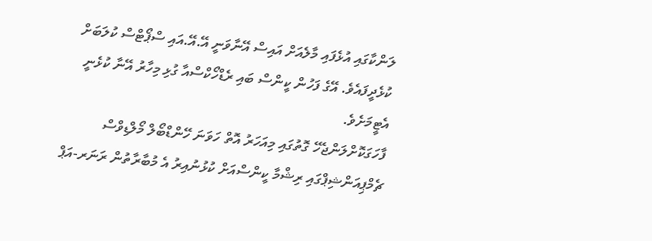ލަންކާގައި އުޅެފައި މާލެއަށް އައިސް އޭނާވަނީ އޭ.އޭ.އައި ސްޕޯޓްސް ކުލަބަށް ކުޅެދީފައެވެ. އޭގެ ފަހުން ކީންސް ބައި ރެޑްހޯކްސްއާ ގުޅި މިހާރު އޭނާ ކުޅެނީ އެޓީމަށެވެ.
ފާހަގަކޮށްލަންޖެހޭ ގޮތުގައި މިއަހަރު އޮތް ހަވަނަ ހޭންޑްބޯލް މޯލްޑިވްސް ޗެމްޕިއަންޝިޕްގައި ރިޝްމާ ކީންސްއަށް ކުޅުނުއިރު އެ މުބާރާތުން ރަނަރ-އަޕް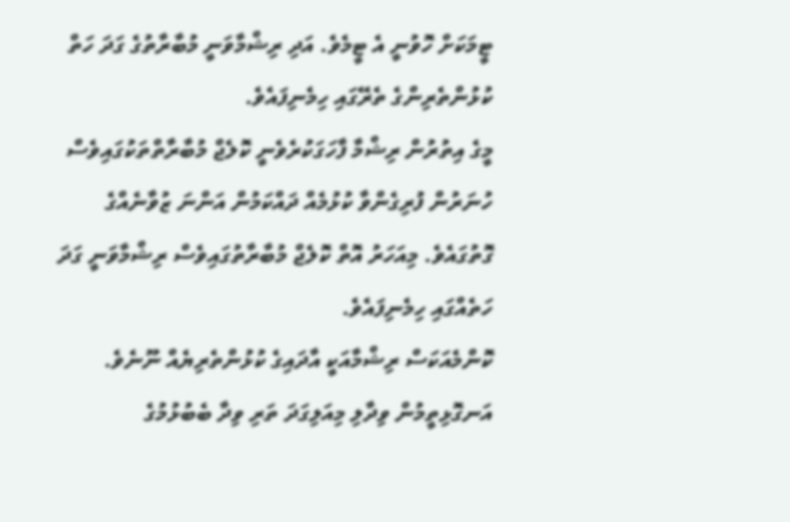ޓީމަކަށް ހޮވުނީ އެ ޓީމެވެ. އަދި ރިޝްމާވަނީ މުބާރާތުގެ ގަދަ ހަތް ކުޅުންތެރިންގެ ތެރޭގައި ހިމެނިފައެވެ.
މީގެ އިތުރުން ރިޝްމާ ފާހަގަކުރެވެނީ ކޮލެޖް މުބާރާތްތަކުގައިވެސް ހުނަރުން ފުރިގެންވާ ކުޅުމެއް ދައްކަމުން އަންނަ ޒުވާނެއްގެ ގޮތުގައެވެ. މިއަހަރު އޮތް ކޮލެޖް މުބާރާތުގައިވެސް ރިޝްމާވަނީ ގަދަ ހަތެއްގައި ހިމެނިފައެވެ.
ކޮންމެއަކަސް ރިޝްމާއަކީ އާދައިގެ ކުޅުންތެރިޔެއް ނޫނެވެ. އަނގޮޅިތީމުން ވިދާލި މިއަލިގަދަ ތަރި ވިދާ ބެބުޅުމުގެ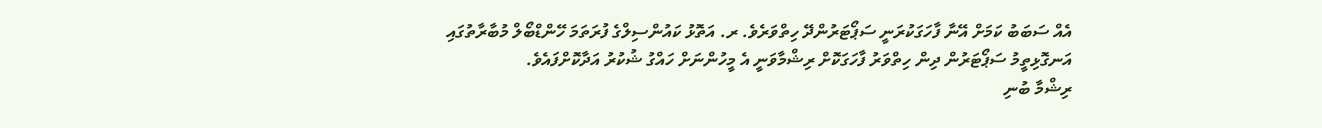އެއް ސަބަބު ކަމަށް އޭނާ ފާހަގަކުރަނީ ސަޕޯޓަރުންދޭ ހިތްވަރެވެ. ރ. އަތޮޅު ކައުންސިލްގެ ފުރަތަމަ ހޭންޑްބޯލް މުބާރާތުގައި އަނގޮޅިތީމު ސަޕޯޓަރުން ދިން ހިތްވަރު ފާހަގަކޮށް ރިޝްމާވަނީ އެ މީހުންނަށް ހައްގު ޝުކުރު އަދާކޮށްފައެވެ.
ރިޝްމާ ބުނި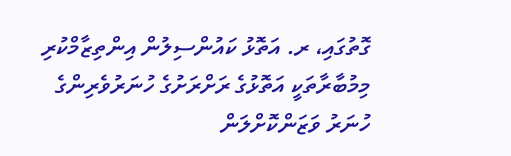ގޮތުގައި، ރ. އަތޮޅު ކައުންސިލުން އިންތިޒާމްކުރި މިމުބާރާތަކީ އަތޮޅުގެ ރަށްރަށުގެ ހުނަރުވެރިންގެ ހުނަރު ވަޒަންކޮށްލަން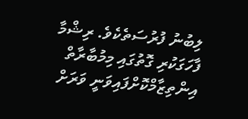ލިބުނު ފުރުސަތެކެވެ. ރިޝްމާ ފާހަގަކުރި ގޮތުގައި މިމުބާރާތް އިންތިޒާމްކޮށްފައިވަނީ ވަރަށް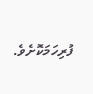ފުރިހަމަކޮށެވެ.